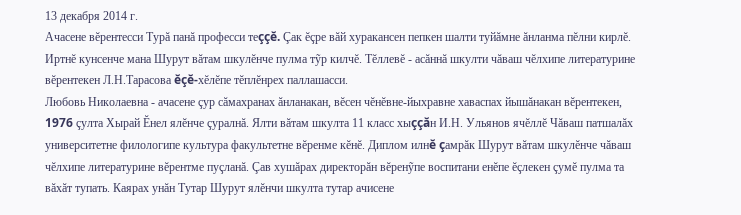13 декабря 2014 г.
Ачасене вĕрентесси Турă панă професси теççĕ. Çак ĕçре вăй хуракансен пепкен шалти туйăмне ăнланма пĕлни кирлĕ. Иртнĕ кунсенче мана Шурут вăтам шкулĕнче пулма тỹр килчĕ. Тĕллевĕ - асăннă шкулти чăваш чĕлхипе литературине вĕрентекен Л.Н.Тарасова ĕçĕ-хĕлĕпе тĕплĕнрех паллашасси.
Любовь Николаевна - ачасене çур сăмахранах ăнланакан, вĕсен чĕнĕвне-йыхравне хаваспах йышăнакан вĕрентекен, 1976 çулта Хырай Ĕнел ялĕнче çуралнă. Ялти вăтам шкулта 11 класс хыççăн И.Н. Ульянов ячĕллĕ Чăваш патшалăх университетне филологипе культура факультетне вĕренме кĕнĕ. Диплом илнĕ çамрăк Шурут вăтам шкулĕнче чăваш чĕлхипе литературине вĕрентме пуçланă. Çав хушăрах директорăн вĕренỹпе воспитани енĕпе ĕçлекен çумĕ пулма та вăхăт тупать. Каярах унăн Тутар Шурут ялĕнчи шкулта тутар ачисене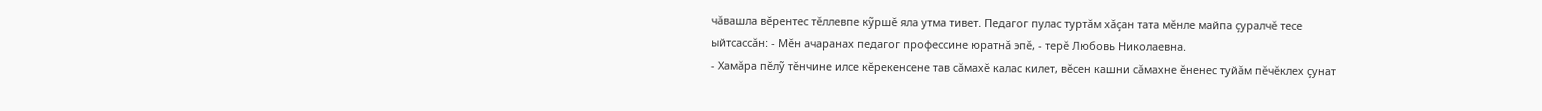чăвашла вĕрентес тĕллевпе кỹршĕ яла утма тивет. Педагог пулас туртăм хăçан тата мĕнле майпа çуралчĕ тесе ыйтсассăн: - Мĕн ачаранах педагог профессине юратнă эпĕ, - терĕ Любовь Николаевна.
- Хамăра пĕлỹ тĕнчине илсе кĕрекенсене тав сăмахĕ калас килет, вĕсен кашни сăмахне ĕненес туйăм пĕчĕклех çунат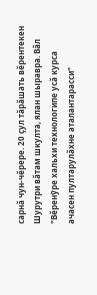сарнă чун-чĕрере. 20 çул тăрăшать вĕрентекен Шурутри вăтам шкулта, ялан шыравра. Вăл "Вĕренỹре хальхи технологипе усă курса ачасен пултарулăхне аталантарасси"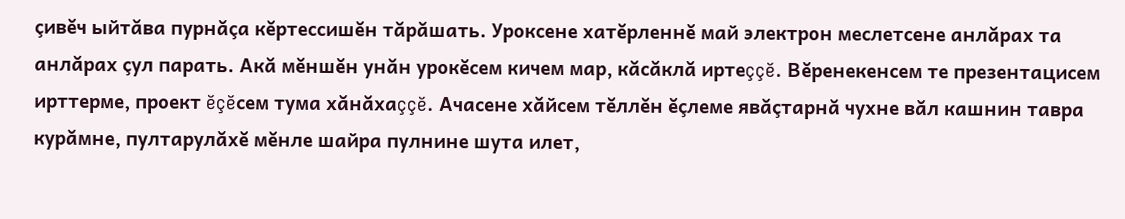çивĕч ыйтăва пурнăçа кĕртессишĕн тăрăшать. Уроксене хатĕрленнĕ май электрон меслетсене анлăрах та анлăрах çул парать. Акă мĕншĕн унăн урокĕсем кичем мар, кăсăклă иртеççĕ. Вĕренекенсем те презентацисем ирттерме, проект ĕçĕсем тума хăнăхаççĕ. Ачасене хăйсем тĕллĕн ĕçлеме явăçтарнă чухне вăл кашнин тавра курăмне, пултарулăхĕ мĕнле шайра пулнине шута илет,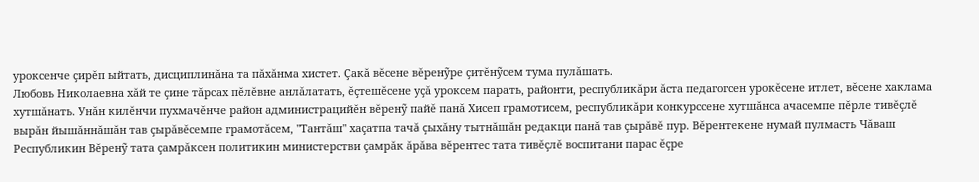уроксенче çирĕп ыйтать, дисциплинăна та пăхăнма хистет. Çакă вĕсене вĕренỹре çитĕнỹсем тума пулăшать.
Любовь Николаевна хăй те çине тăрсах пĕлĕвне анлăлатать, ĕçтешĕсене уçă уроксем парать, районти, республикăри ăста педагогсен урокĕсене итлет, вĕсене хаклама хутшăнать. Унăн килĕнчи пухмачĕнче район администрацийĕн вĕренỹ пайĕ панă Хисеп грамотисем, республикăри конкурссене хутшăнса ачасемпе пĕрле тивĕçлĕ вырăн йышăннăшăн тав çырăвĕсемпе грамотăсем, "Тантăш" хаçатпа тачă çыхăну тытнăшăн редакци панă тав çырăвĕ пур. Вĕрентекене нумай пулмасть Чăваш Республикин Вĕренỹ тата çамрăксен политикин министерстви çамрăк ăрăва вĕрентес тата тивĕçлĕ воспитани парас ĕçре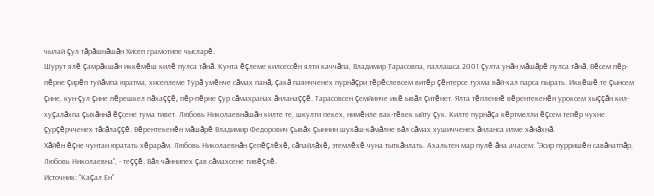чылай çул тăрăшнăшăн Хисеп грамотипе чысларĕ.
Шурут ялĕ çамрăкшăн иккĕмĕш килĕ пулса тăнă. Кунта ĕçлеме килсессĕн ялти каччăпа, Владимир Тарасовпа, паллашса 2001 çулта унăн мăшăрĕ пулса тăнă. Вĕсем пĕр-пĕрне çирĕп туйăмпа юратма, хисеплеме Турă умĕнче сăмах панă, çакă паянчченех пурнăçри тĕрĕслевсем витĕр çĕнтерсе тухма вăй-хал парса пырать. Иккĕшĕ те çынсем çине, кун-çул çине пĕрешкел пăхаççĕ, пĕр-пĕрне çур сăмахранах ăнланаççĕ. Тарасовсен çемйинче икĕ ывăл çитĕнет. Ялта тĕпленнĕ вĕрентекенĕн уроксем хыççăн кил-хуçалăхпа çыхăннă ĕçсене тума тивет. Любовь Николаевнăшăн килте те, шкулти пекех, нимĕнле вак-тĕвек ыйту çук. Килте пурнăçа кĕртмелли ĕçсем тепĕр чухне çурçĕрчченех тăсăлаççĕ. Вĕрентекенĕн мăшăрĕ Владимир Федорович çывăх çыннин шухăш-кăмăлне вăл сăмах хушичченех ăнланса илме хăнăхнă.
Хăйĕн ĕçне чунтан юратать хĕрарăм. Любовь Николаевнăн çепĕçлĕхĕ, сăпайлăхĕ, этемлĕхĕ чуна тыткăнлать. Ахальтен мар пулĕ ăна ачасем: "Эсир пурришĕн савăнатпăр, Любовь Николаевна", - теççĕ. Вăл чăннипех çав сăмахсене тивĕçлĕ.
Источник: "Каçал Ен"